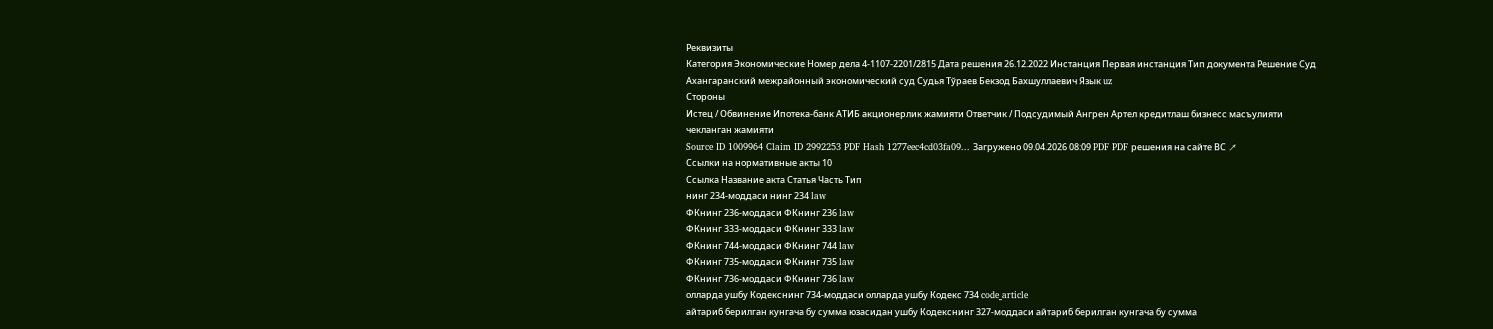Реквизиты
Категория Экономические Номер дела 4-1107-2201/2815 Дата решения 26.12.2022 Инстанция Первая инстанция Тип документа Решение Суд Ахангаранский межрайонный экономический суд Судья Тўраев Бекзод Бахшуллаевич Язык uz
Стороны
Истец / Обвинение Ипотека-банк АТИБ акционерлик жамияти Ответчик / Подсудимый Ангрен Артел кредитлаш бизнесс масъулияти чекланган жамияти
Source ID 1009964 Claim ID 2992253 PDF Hash 1277eec4cd03fa09... Загружено 09.04.2026 08:09 PDF PDF решения на сайте ВС ↗
Ссылки на нормативные акты 10
Ссылка Название акта Статья Часть Тип
нинг 234-моддаси нинг 234 law
ФКнинг 236-моддаси ФКнинг 236 law
ФКнинг 333-моддаси ФКнинг 333 law
ФКнинг 744-моддаси ФКнинг 744 law
ФКнинг 735-моддаси ФКнинг 735 law
ФКнинг 736-моддаси ФКнинг 736 law
олларда ушбу Кодекснинг 734-моддаси олларда ушбу Кодекс 734 code_article
айтариб берилган кунгача бу сумма юзасидан ушбу Кодекснинг 327-моддаси айтариб берилган кунгача бу сумма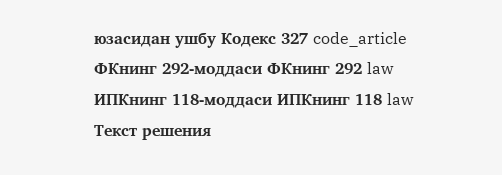юзасидан ушбу Кодекс 327 code_article
ФКнинг 292-моддаси ФКнинг 292 law
ИПКнинг 118-моддаси ИПКнинг 118 law
Текст решения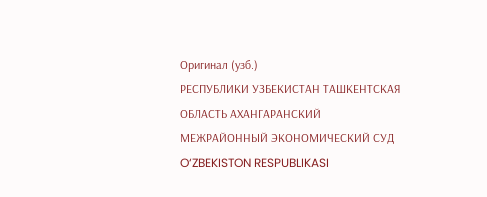Оригинал (узб.)
РЕСПУБЛИКИ УЗБЕКИСТАН ТАШКЕНТСКАЯ ОБЛАСТЬ АХАНГАРАНСКИЙ МЕЖРАЙОННЫЙ ЭКОНОМИЧЕСКИЙ СУД O‘ZBEKISTON RESPUBLIKASI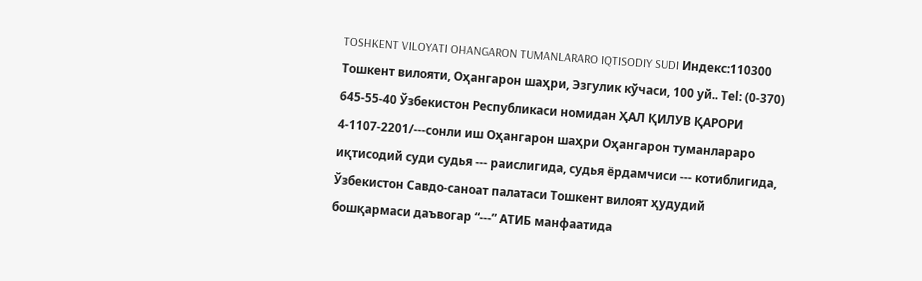TOSHKENT VILOYATI OHANGARON TUMANLARARO IQTISODIY SUDI Индекс:110300 Тошкент вилояти, Оҳангарон шаҳри, Эзгулик кўчаси, 100 уй.. Тel: (0-370) 645-55-40 Ўзбекистон Республикаси номидан ҲАЛ ҚИЛУВ ҚАРОРИ 4-1107-2201/---сонли иш Оҳангарон шаҳри Оҳангарон туманлараро иқтисодий суди судья --- раислигида, судья ёрдамчиси --- котиблигида, Ўзбекистон Савдо-саноат палатаси Тошкент вилоят ҳудудий бошқармаси даъвогар “---” АТИБ манфаатида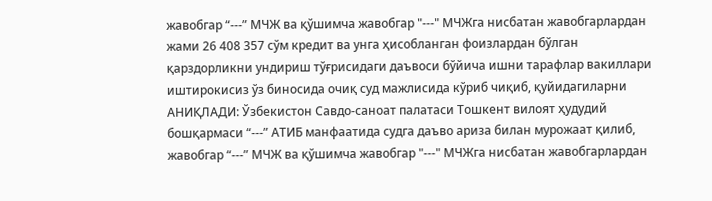жавобгар “---” МЧЖ ва қўшимча жавобгар "---" МЧЖга нисбатан жавобгарлардан жами 26 408 357 сўм кредит ва унга ҳисобланган фоизлардан бўлган қарздорликни ундириш тўғрисидаги даъвоси бўйича ишни тарафлар вакиллари иштирокисиз ўз биносида очиқ суд мажлисида кўриб чиқиб, қуйидагиларни АНИҚЛАДИ: Ўзбекистон Савдо-саноат палатаси Тошкент вилоят ҳудудий бошқармаси “---” АТИБ манфаатида судга даъво ариза билан мурожаат қилиб, жавобгар “---” МЧЖ ва қўшимча жавобгар "---" МЧЖга нисбатан жавобгарлардан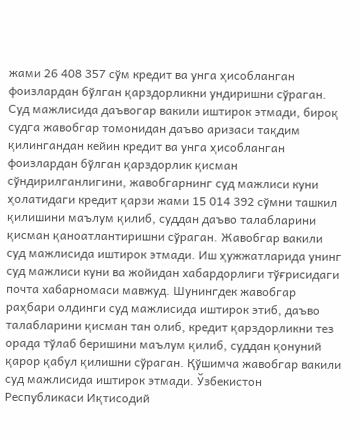жами 26 408 357 сўм кредит ва унга ҳисобланган фоизлардан бўлган қарздорликни ундиришни сўраган. Суд мажлисида даъвогар вакили иштирок этмади, бироқ судга жавобгар томонидан даъво аризаси тақдим қилингандан кейин кредит ва унга ҳисобланган фоизлардан бўлган қарздорлик қисман сўндирилганлигини, жавобгарнинг суд мажлиси куни ҳолатидаги кредит қарзи жами 15 014 392 сўмни ташкил қилишини маълум қилиб, суддан даъво талабларини қисман қаноатлантиришни сўраган. Жавобгар вакили суд мажлисида иштирок этмади. Иш ҳужжатларида унинг суд мажлиси куни ва жойидан хабардорлиги тўғрисидаги почта хабарномаси мавжуд. Шунингдек жавобгар раҳбари олдинги суд мажлисида иштирок этиб, даъво талабларини қисман тан олиб, кредит қарздорликни тез орада тўлаб беришини маълум қилиб, суддан қонуний қарор қабул қилишни сўраган. Қўшимча жавобгар вакили суд мажлисида иштирок этмади. Ўзбекистон Республикаси Иқтисодий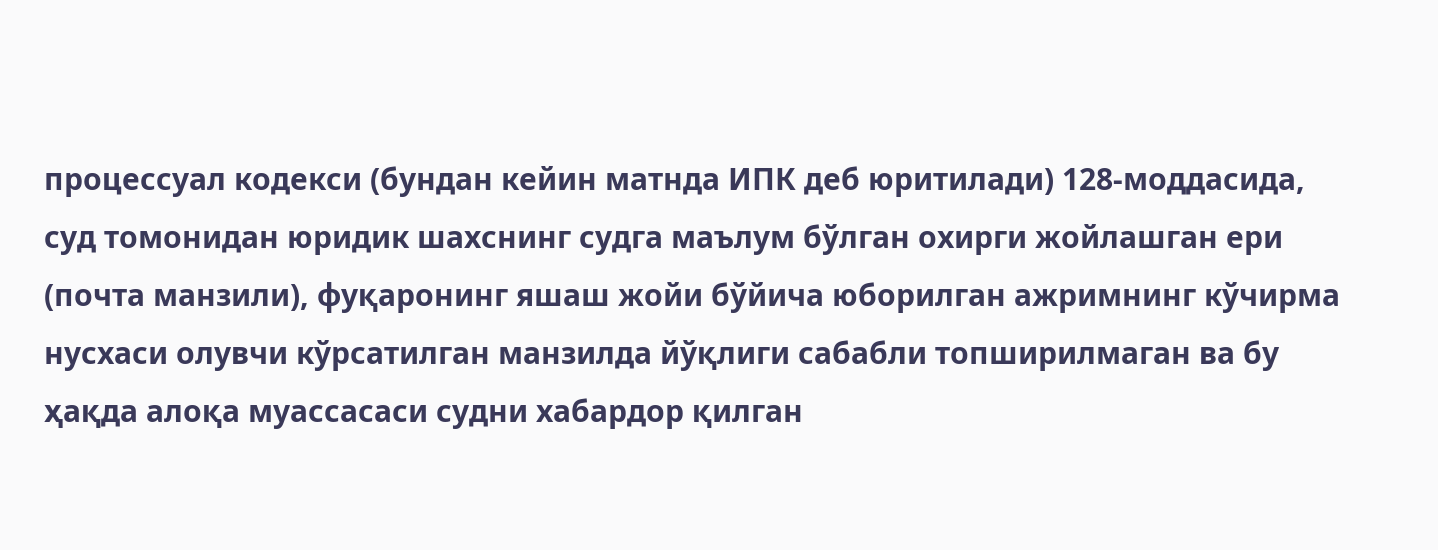процессуал кодекси (бундан кейин матнда ИПК деб юритилади) 128-моддасида, суд томонидан юридик шахснинг судга маълум бўлган охирги жойлашган ери (почта манзили), фуқаронинг яшаш жойи бўйича юборилган ажримнинг кўчирма нусхаси олувчи кўрсатилган манзилда йўқлиги сабабли топширилмаган ва бу ҳақда алоқа муассасаси судни хабардор қилган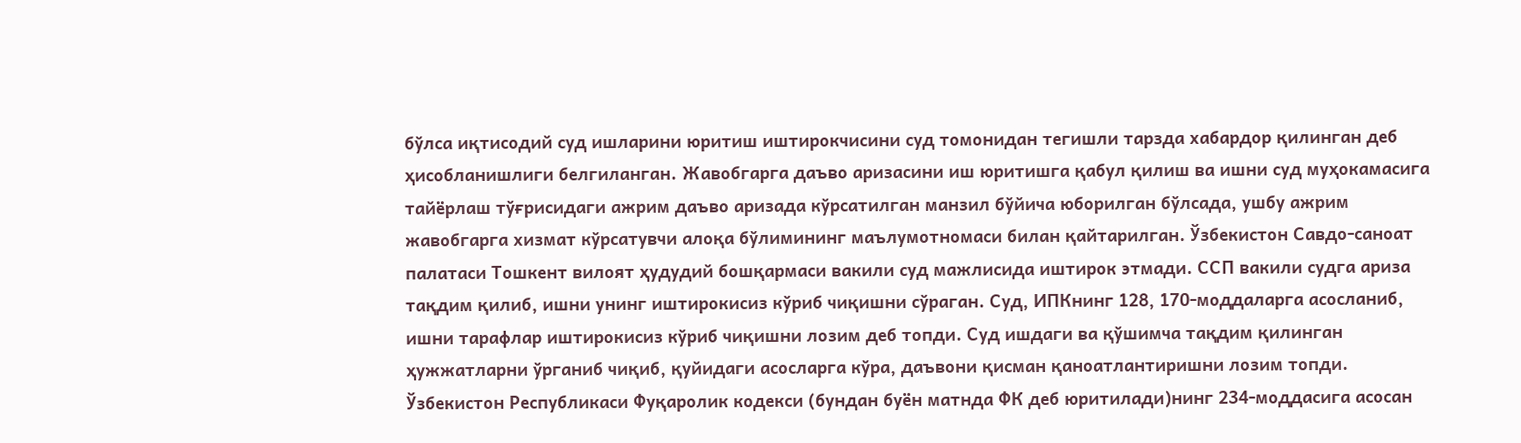бўлса иқтисодий суд ишларини юритиш иштирокчисини суд томонидан тегишли тарзда хабардор қилинган деб ҳисобланишлиги белгиланган. Жавобгарга даъво аризасини иш юритишга қабул қилиш ва ишни суд муҳокамасига тайёрлаш тўғрисидаги ажрим даъво аризада кўрсатилган манзил бўйича юборилган бўлсада, ушбу ажрим жавобгарга хизмат кўрсатувчи алоқа бўлимининг маълумотномаси билан қайтарилган. Ўзбекистон Савдо-саноат палатаси Тошкент вилоят ҳудудий бошқармаси вакили суд мажлисида иштирок этмади. ССП вакили судга ариза тақдим қилиб, ишни унинг иштирокисиз кўриб чиқишни сўраган. Суд, ИПКнинг 128, 170-моддаларга асосланиб, ишни тарафлар иштирокисиз кўриб чиқишни лозим деб топди. Суд ишдаги ва қўшимча тақдим қилинган ҳужжатларни ўрганиб чиқиб, қуйидаги асосларга кўра, даъвони қисман қаноатлантиришни лозим топди. Ўзбекистон Республикаси Фуқаролик кодекси (бундан буён матнда ФК деб юритилади)нинг 234-моддасига асосан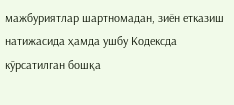мажбуриятлар шартномадан, зиён етказиш натижасида ҳамда ушбу Кодексда кўрсатилган бошқа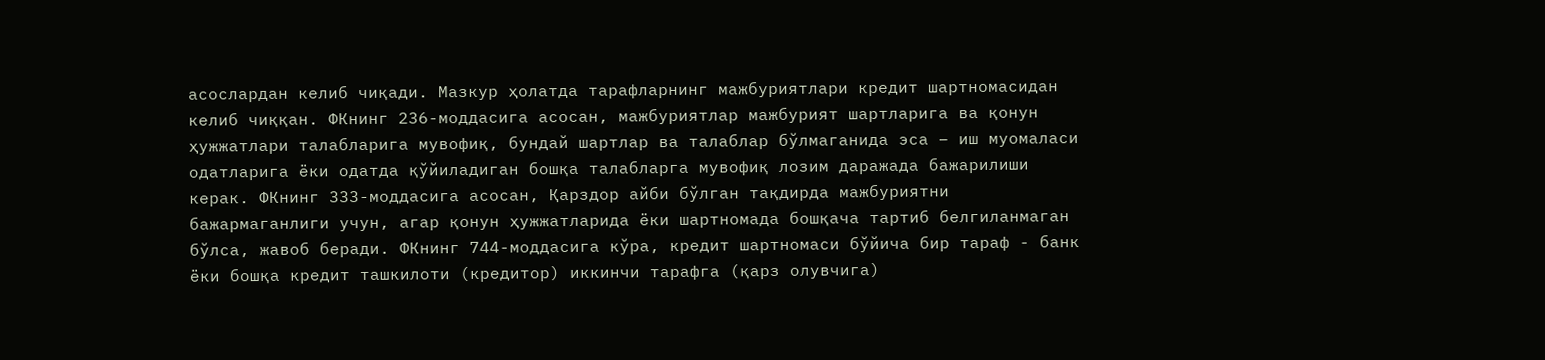асослардан келиб чиқади. Мазкур ҳолатда тарафларнинг мажбуриятлари кредит шартномасидан келиб чиққан. ФКнинг 236-моддасига асосан, мажбуриятлар мажбурият шартларига ва қонун ҳужжатлари талабларига мувофиқ, бундай шартлар ва талаблар бўлмаганида эса – иш муомаласи одатларига ёки одатда қўйиладиган бошқа талабларга мувофиқ лозим даражада бажарилиши керак. ФКнинг 333-моддасига асосан, Қарздор айби бўлган тақдирда мажбуриятни бажармаганлиги учун, агар қонун ҳужжатларида ёки шартномада бошқача тартиб белгиланмаган бўлса, жавоб беради. ФКнинг 744-моддасига кўра, кредит шартномаси бўйича бир тараф - банк ёки бошқа кредит ташкилоти (кредитор) иккинчи тарафга (қарз олувчига)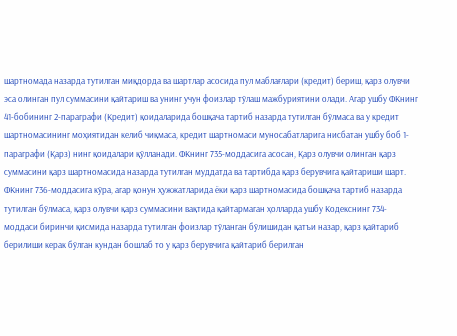шартномада назарда тутилган миқдорда ва шартлар асосида пул маблағлари (кредит) бериш, қарз олувчи эса олинган пул суммасини қайтариш ва унинг учун фоизлар тўлаш мажбуриятини олади. Агар ушбу ФКнинг 41-бобининг 2-параграфи (Кредит) қоидаларида бошқача тартиб назарда тутилган бўлмаса ва у кредит шартномасининг моҳиятидан келиб чиқмаса, кредит шартномаси муносабатларига нисбатан ушбу боб 1-параграфи (Қарз) нинг қоидалари қўлланади. ФКнинг 735-моддасига асосан, Қарз олувчи олинган қарз суммасини қарз шартномасида назарда тутилган муддатда ва тартибда қарз берувчига қайтариши шарт. ФКнинг 736-моддасига кўра, агар қонун ҳужжатларида ёки қарз шартномасида бошқача тартиб назарда тутилган бўлмаса, қарз олувчи қарз суммасини вақтида қайтармаган ҳолларда ушбу Кодекснинг 734-моддаси биринчи қисмида назарда тутилган фоизлар тўланган бўлишидан қатъи назар, қарз қайтариб берилиши керак бўлган кундан бошлаб то у қарз берувчига қайтариб берилган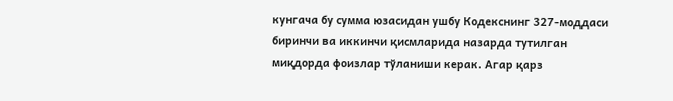кунгача бу сумма юзасидан ушбу Кодекснинг 327-моддаси биринчи ва иккинчи қисмларида назарда тутилган миқдорда фоизлар тўланиши керак. Агар қарз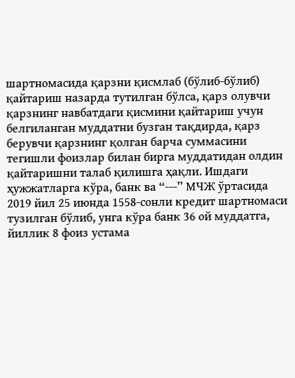шартномасида қарзни қисмлаб (бўлиб-бўлиб) қайтариш назарда тутилган бўлса, қарз олувчи қарзнинг навбатдаги қисмини қайтариш учун белгиланган муддатни бузган тақдирда, қарз берувчи қарзнинг қолган барча суммасини тегишли фоизлар билан бирга муддатидан олдин қайтаришни талаб қилишга ҳақли. Ишдаги ҳужжатларга кўра, банк ва “---” МЧЖ ўртасида 2019 йил 25 июнда 1558-сонли кредит шартномаси тузилган бўлиб, унга кўра банк 36 ой муддатга, йиллик 8 фоиз устама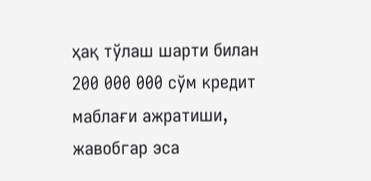ҳақ тўлаш шарти билан 200 000 000 сўм кредит маблағи ажратиши, жавобгар эса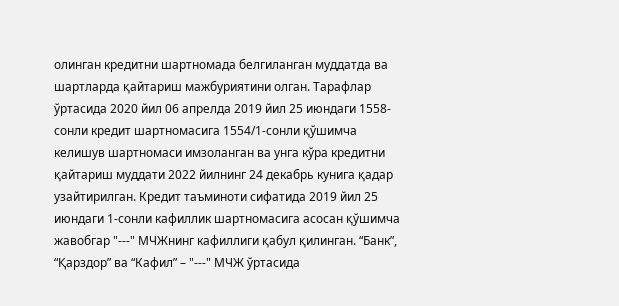олинган кредитни шартномада белгиланган муддатда ва шартларда қайтариш мажбуриятини олган. Тарафлар ўртасида 2020 йил 06 апрелда 2019 йил 25 июндаги 1558-сонли кредит шартномасига 1554/1-сонли қўшимча келишув шартномаси имзоланган ва унга кўра кредитни қайтариш муддати 2022 йилнинг 24 декабрь кунига қадар узайтирилган. Кредит таъминоти сифатида 2019 йил 25 июндаги 1-сонли кафиллик шартномасига асосан қўшимча жавобгар "---" МЧЖнинг кафиллиги қабул қилинган. “Банк”, “Қарздор” ва “Кафил” – "---" МЧЖ ўртасида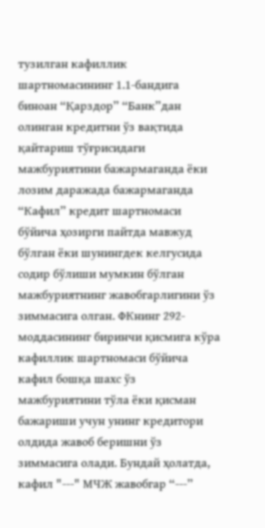тузилган кафиллик шартномасининг 1.1-бандига биноан “Қарздор” “Банк”дан олинган кредитни ўз вақтида қайтариш тўғрисидаги мажбуриятини бажармаганда ёки лозим даражада бажармаганда “Кафил” кредит шартномаси бўйича ҳозирги пайтда мавжуд бўлган ёки шунингдек келгусида содир бўлиши мумкин бўлган мажбуриятнинг жавобгарлигини ўз зиммасига олган. ФКнинг 292-моддасининг биринчи қисмига кўра кафиллик шартномаси бўйича кафил бошқа шахс ўз мажбуриятини тўла ёки қисман бажариши учун унинг кредитори олдида жавоб беришни ўз зиммасига олади. Бундай ҳолатда, кафил "---" МЧЖ жавобгар “---”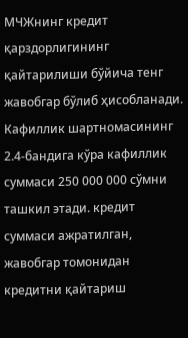МЧЖнинг кредит қарздорлигининг қайтарилиши бўйича тенг жавобгар бўлиб ҳисобланади. Кафиллик шартномасининг 2.4-бандига кўра кафиллик суммаси 250 000 000 сўмни ташкил этади. кредит суммаси ажратилган, жавобгар томонидан кредитни қайтариш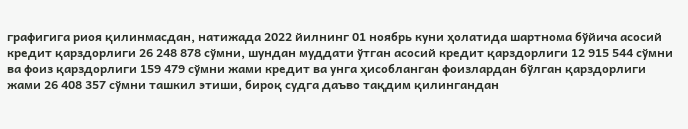графигига риоя қилинмасдан, натижада 2022 йилнинг 01 ноябрь куни ҳолатида шартнома бўйича асосий кредит қарздорлиги 26 248 878 сўмни, шундан муддати ўтган асосий кредит қарздорлиги 12 915 544 сўмни ва фоиз қарздорлиги 159 479 сўмни жами кредит ва унга ҳисобланган фоизлардан бўлган қарздорлиги жами 26 408 357 сўмни ташкил этиши, бироқ судга даъво тақдим қилингандан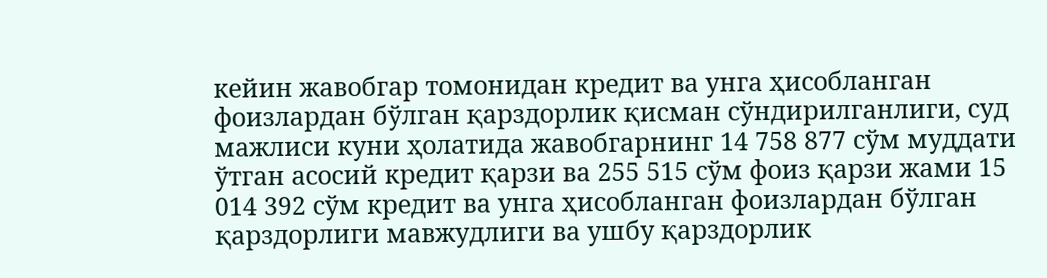кейин жавобгар томонидан кредит ва унга ҳисобланган фоизлардан бўлган қарздорлик қисман сўндирилганлиги, суд мажлиси куни ҳолатида жавобгарнинг 14 758 877 сўм муддати ўтган асосий кредит қарзи ва 255 515 сўм фоиз қарзи жами 15 014 392 сўм кредит ва унга ҳисобланган фоизлардан бўлган қарздорлиги мавжудлиги ва ушбу қарздорлик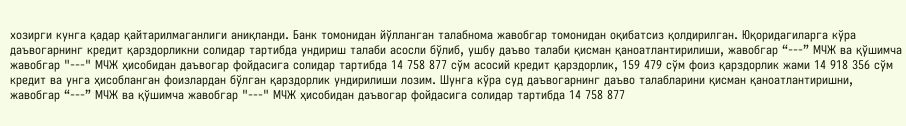хозирги кунга қадар қайтарилмаганлиги аниқланди. Банк томонидан йўлланган талабнома жавобгар томонидан оқибатсиз қолдирилган. Юқоридагиларга кўра даъвогарнинг кредит қарздорликни солидар тартибда ундириш талаби асосли бўлиб, ушбу даъво талаби қисман қаноатлантирилиши, жавобгар “---” МЧЖ ва қўшимча жавобгар "---" МЧЖ ҳисобидан даъвогар фойдасига солидар тартибда 14 758 877 сўм асосий кредит қарздорлик, 159 479 сўм фоиз қарздорлик жами 14 918 356 сўм кредит ва унга ҳисобланган фоизлардан бўлган қарздорлик ундирилиши лозим. Шунга кўра суд даъвогарнинг даъво талабларини қисман қаноатлантиришни, жавобгар “---” МЧЖ ва қўшимча жавобгар "---" МЧЖ ҳисобидан даъвогар фойдасига солидар тартибда 14 758 877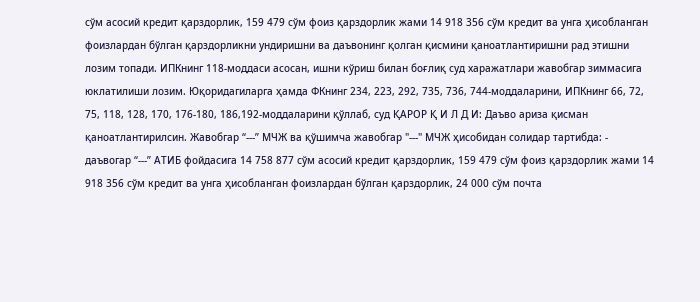сўм асосий кредит қарздорлик, 159 479 сўм фоиз қарздорлик жами 14 918 356 сўм кредит ва унга ҳисобланган фоизлардан бўлган қарздорликни ундиришни ва даъвонинг қолган қисмини қаноатлантиришни рад этишни лозим топади. ИПКнинг 118-моддаси асосан, ишни кўриш билан боғлиқ суд харажатлари жавобгар зиммасига юклатилиши лозим. Юқоридагиларга ҳамда ФКнинг 234, 223, 292, 735, 736, 744-моддаларини, ИПКнинг 66, 72, 75, 118, 128, 170, 176-180, 186,192-моддаларини қўллаб, суд ҚАРОР Қ И Л Д И: Даъво ариза қисман қаноатлантирилсин. Жавобгар “---” МЧЖ ва қўшимча жавобгар "---" МЧЖ ҳисобидан солидар тартибда: - даъвогар “---” АТИБ фойдасига 14 758 877 сўм асосий кредит қарздорлик, 159 479 сўм фоиз қарздорлик жами 14 918 356 сўм кредит ва унга ҳисобланган фоизлардан бўлган қарздорлик, 24 000 сўм почта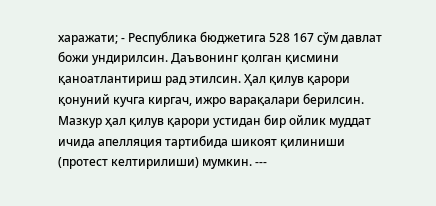харажати; - Республика бюджетига 528 167 сўм давлат божи ундирилсин. Даъвонинг қолган қисмини қаноатлантириш рад этилсин. Ҳал қилув қарори қонуний кучга киргач, ижро варақалари берилсин. Мазкур ҳал қилув қарори устидан бир ойлик муддат ичида апелляция тартибида шикоят қилиниши (протест келтирилиши) мумкин. ---